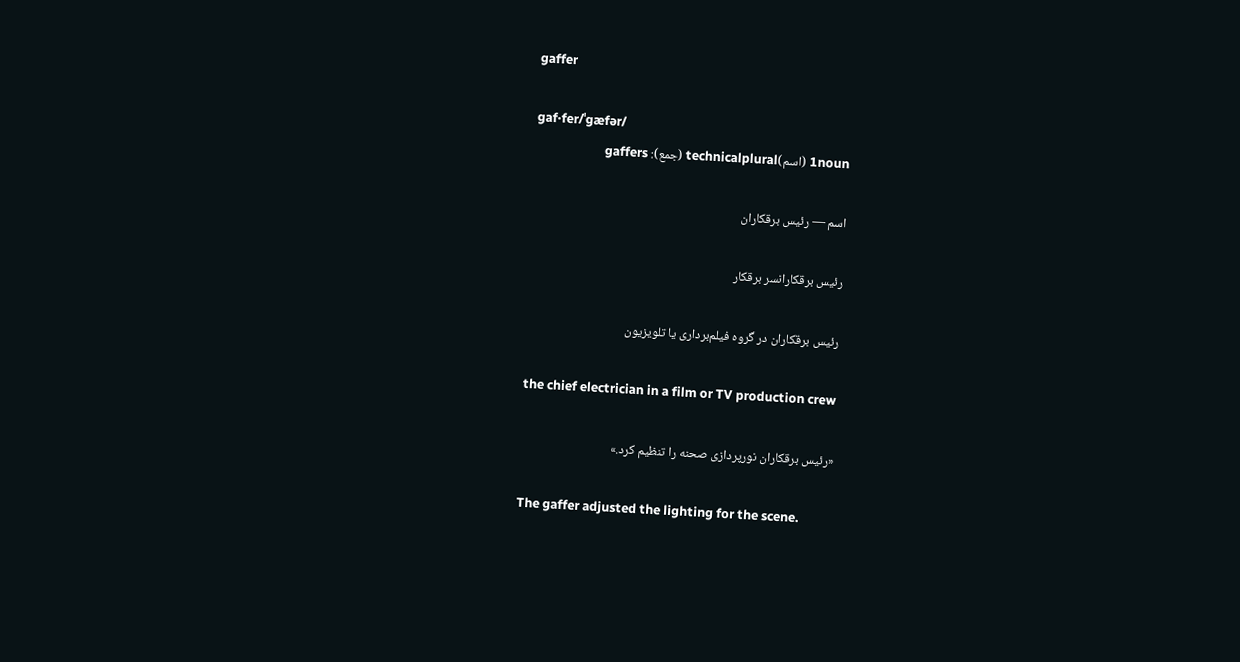gaffer

gaf·fer/ˈɡæfər/
1noun (اسم)technicalplural (جمع): gaffers

اسم — رئیس برقکاران

رئیس برقکارانسر برقکار

رئیس برقکاران در گروه فیلم‌برداری یا تلویزیون

the chief electrician in a film or TV production crew

«رئیس برقکاران نورپردازی صحنه را تنظیم کرد.»

The gaffer adjusted the lighting for the scene.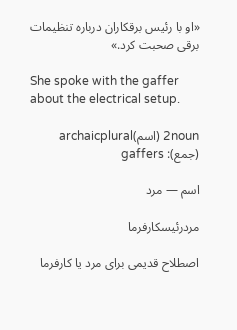«او با رئیس برقکاران درباره تنظیمات برقی صحبت کرد.»

She spoke with the gaffer about the electrical setup.

2noun (اسم)archaicplural (جمع): gaffers

اسم — مرد

مردرئیسکارفرما

اصطلاح قدیمی برای مرد یا کارفرما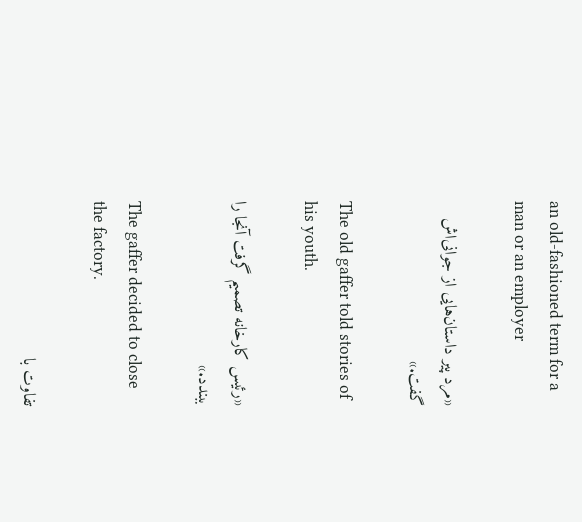an old-fashioned term for a man or an employer

«مرد پیر داستان‌هایی از جوانی‌اش گفت.»

The old gaffer told stories of his youth.

«رئیس کارخانه تصمیم گرفت آنجا را ببندد.»

The gaffer decided to close the factory.

تفاوت با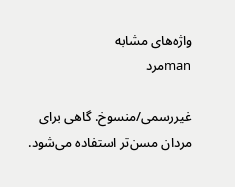واژه‌های مشابه
manمرد

غیررسمی/منسوخ. گاهی برای مردان مسن‌تر استفاده می‌شود.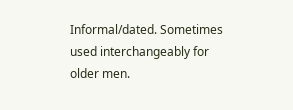Informal/dated. Sometimes used interchangeably for older men.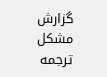گزارش مشکل ترجمه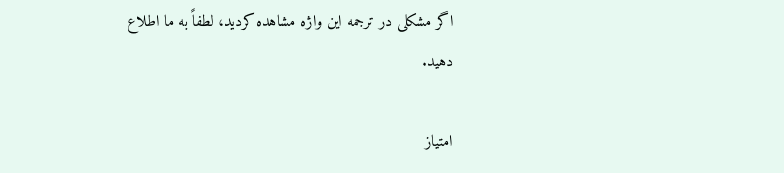اگر مشکلی در ترجمه این واژه مشاهده کردید، لطفاً به ما اطلاع دهید.

امتیاز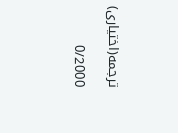ترجمه(اختیاری)

0/2000